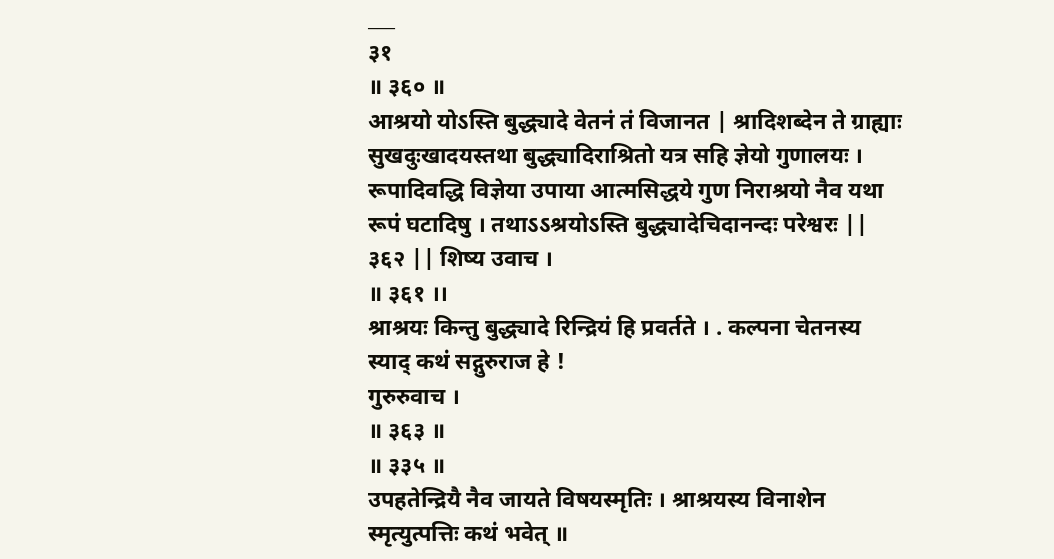___
३१
॥ ३६० ॥
आश्रयो योऽस्ति बुद्ध्यादे वेतनं तं विजानत | श्रादिशब्देन ते ग्राह्याः सुखदुःखादयस्तथा बुद्ध्यादिराश्रितो यत्र सहि ज्ञेयो गुणालयः । रूपादिवद्धि विज्ञेया उपाया आत्मसिद्धये गुण निराश्रयो नैव यथा रूपं घटादिषु । तथाऽऽश्रयोऽस्ति बुद्ध्यादेचिदानन्दः परेश्वरः || ३६२ || शिष्य उवाच ।
॥ ३६१ ।।
श्राश्रयः किन्तु बुद्ध्यादे रिन्द्रियं हि प्रवर्तते । . कल्पना चेतनस्य स्याद् कथं सद्गुरुराज हे !
गुरुरुवाच ।
॥ ३६३ ॥
॥ ३३५ ॥
उपहतेन्द्रियै नैव जायते विषयस्मृतिः । श्राश्रयस्य विनाशेन स्मृत्युत्पत्तिः कथं भवेत् ॥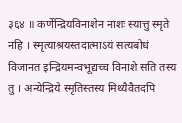३६४ ॥ कर्णेन्द्रियविनाशेन नाशः स्यात्तु स्मृते नहि । स्मृत्याश्रयस्तदात्माऽयं सत्यबोधं विजानत इन्द्रियमन्वभूद्यच्च विनाशे सति तस्य तु । अन्येन्द्रिये स्मृतिस्तस्य मिथ्यैवैतदपि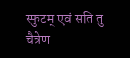स्फुटम् एवं सति तु चैत्रेण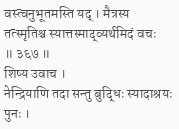वस्त्वनुभूतमस्ति यद् । मैत्रस्य तत्स्मृतिश्च स्यात्तस्माद्व्यर्थमिदं वचः
॥ ३६७ ॥
शिष्य उवाच ।
नेन्द्रियाणि तदा सन्तु बुद्धिः स्यादाश्रयः पुनः ।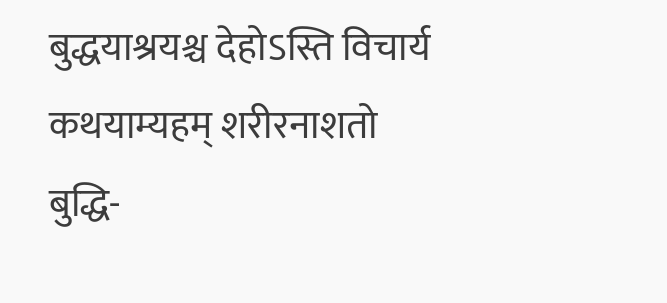बुद्धयाश्रयश्च देहोऽस्ति विचार्य कथयाम्यहम् शरीरनाशतो बुद्धि-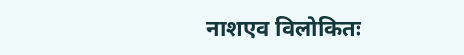नाशएव विलोकितः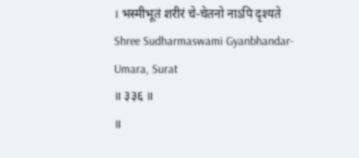। भस्मीभूतं शरीरं चे-चेतनो नाऽपि दृश्यते
Shree Sudharmaswami Gyanbhandar-Umara, Surat
॥ ३३६ ॥
॥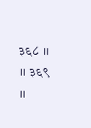३६८ ॥
॥ ३६९ ॥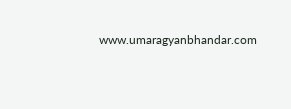www.umaragyanbhandar.com